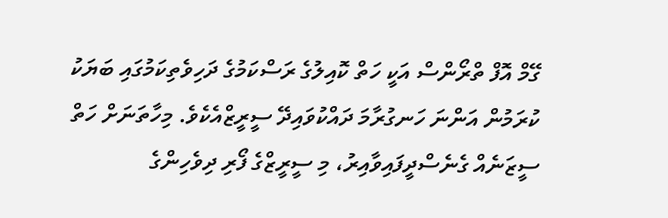ގޭމް އޮފް ތްރޯންސް އަކީ ހަތް ކޮއިލުގެ ރަސްކަމުގެ ދަހިވެތިކަމުގައި ބަޔަކު ކުރަމުން އަންނަ ހަނގުރާމަ ދައްކުވައިދޭ ސީރީޒްއެކެވެ. މިހާތަނަށް ހަތް ސީޒަނެއް ގެނެސްދީފައިވާއިރު، މި ސީރީޒްގެ ފޯރި ދިވެހިންގެ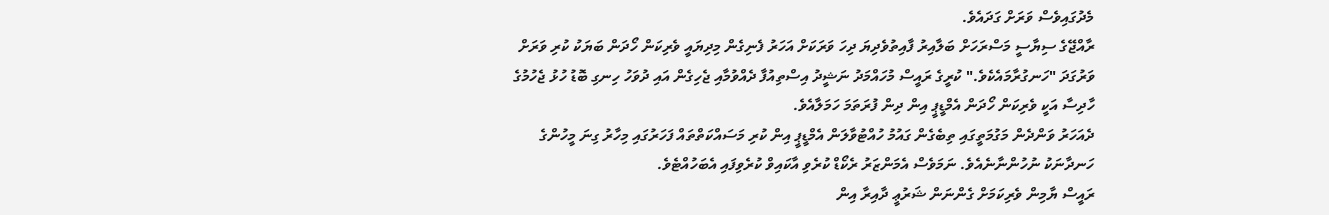މެދުގައިވެސް ވަރަށް ގަދައެވެ.
ރާއްޖޭގެ ސިޔާސީ މަސްރަހަށް ބަލާއިރު ފާއިތުވެދިޔަ ދިހަ ވަރަކަށް އަހަރު ފެނިގެން މިދިޔައީ ވެރިކަން ހޯދަން ބަޔަކު ކުރި ވަރަށް ވަރުގަދަ "ހަނގުރާމައެކެވެ." ކުރީގެ ރައީސް މުހައްމަދު ނަޝީދު އިސްތިއުފާ ދެއްވުމާއި ޖެހިގެން އައި ދުވަހު ހިނގި ބޮޑު ހުޅު ޖެހުމުގެ ހާދިސާ އަކީ ވެރިކަން ހޯދަން އެމްޑީޕީ އިން ދިން ފުރަތަމަ ހަމަލާއެވެ.
ދެއަހަރު ވަންދެން މަގުމަތީގައި ތިބެގެން ގައުމު ހުއްޓުވާލަން އެމްޑީޕީ އިން ކުރި މަސައްކަތްތައް ފަހަރުގައި މިހާރު ގިނަ މީހުންގެ ހަނދާނަކު ނުހުންނާނެއެވެ. ނަމަވެސް އެމަންޒަރު ރެކޯޑް ކުރެވި އާކައިވް ކުރެވިފައި އެބަހުއްޓެވެ.
ރައީސް ޔާމިން ވެރިކަމަށް ގެންނަން ޝަރުޢީ ދާއިރާ އިން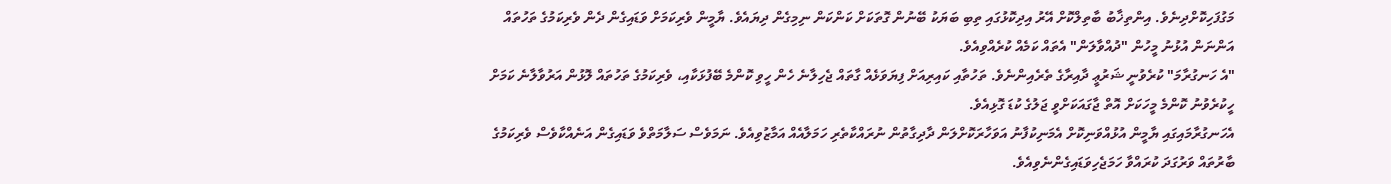މަގުފަހިކޮށްދިނެވެ. އިންތިޚާބު ބާތިލްކޮށް އޭރު އިދިކޮޅުގައި ތިބި ބަޔަކު ބޭނުން ގޮތަކަށް ކަންކަން ނިމިގެން ދިޔައެވެ. ޔާމީން ވެރިކަމަށް ވަޑައިގެން ދެން ވެރިކަމުގެ ތަހުތައް އަންނަން އުޅުނު މީހުން "ދުއްވާލަން" އެތައް ކަމެއް ކުރެއްވިއެވެ.
"އެ ހަނގުރާމަ" ކުރެވުނީ ޝަރުޢީ ދާއިރާގެ ތެރެއިންނެވެ. ތަހުތާއި ކައިރިއަށް ފިޔަވަޅެއް ގާތައް ޖެހިލާނެ ހެން ހީވި ކޮންމެ ބޭފުޅަކާއި، ވެރިކަމުގެ ތަހުތައް ލޮޅުން އަރުވާލާނެ ކަމަށް ހީކުރެވުނު ކޮންމެ މީހަކަށް އޮތް ޖާގައަކަށްވީ ޖަލުގެ ކުޑަ ގޮޅިއެވެ.
އެހަނގުރާމައިގައި ޔާމީން އުޅުއްވަނިކޮށް އެމަނިކުފާނު އަވަހާރަކޮށްލަން ދާދިގާތުން ނުރައްކާތެރި ހަމަލާއެއް އަމާޒުވިއެވެ. ނަމަވެސް ސަލާމަތްވެ ވަޑައިގެން އަނެއްކާވެސް ވެރިކަމުގެ ބާރުތައް ވަރުގަދަ ކުރައްވާ ހަމަޖެހިވަޑައިގެންނެވިއެވެ.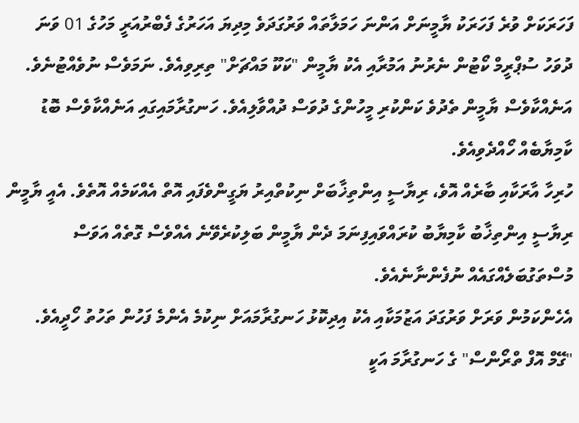ފަހަރަކަށް ވުރެ ފަހަރަކު ޔާމީނަށް އަންނަ ހަމަލާތައް ވަރުގަދަވެ މިދިޔަ އަހަރުގެ ފެބްރުއަރީ މަހުގެ 01 ވަނަ ދުވަހު ސުޕްރީމް ކޯޓުން ނެރުނު އަމުރާއި އެކު ޔާމީން "ކަކޫ މައްޗަށް" ތިރިވިއެވެ. ނަމަވެސް ނުވެއްޓުނެވެ. އަނެއްކާވެސް ޔާމީން ތެދުވެ ކަންކުރި މީހުންގެ ދުވަސް ދުއްވާލިއެވެ. ހަނގުރާމައިގައި އަނެއްކާވެސް ބޮޑު ކާމިޔާބެއް ހޯއްދެވިއެވެ.
ހުރިހާ އާރަކާއި ބާރެއް އޮވެ، ރިޔާސީ އިންތިޚާބަށް ނިކުތްއިރު ޔަގީންވެފައި އޮތް އެއްކަމެއް އޮތެވެ. އެއީ ޔާމީން ރިޔާސީ އިންތިޚާބު ކާމިޔާބު ކުރައްވައިފިނަމަ ދެން ޔާމީން ބަލިކުރެވޭނެ އެއްވެސް ގޮތެއް އަވަސް މުސްތަގުބަލެއްގައެއް ނުފެންނާނެއެވެ.
އެހެންކަމުން ވަރަށް ވަރުގަދަ އަޒުމަކާއި އެކު އިދިކޮޅު ހަނގުރާމައަށް ނިކުމެ އެންމެ ފަހުން ތަހުތު ހޯދީއެވެ.
"ގޭމް އޮފް ތްރޯންސް" ގެ ހަނގުރާމަ އަކީ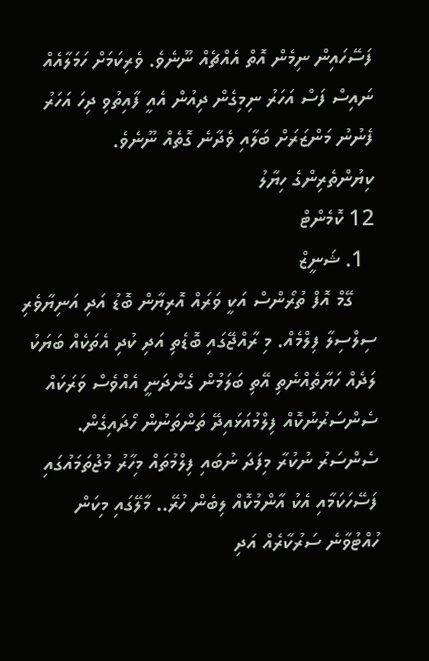ފަސޭހައިން ނިމެން އޮތް އެއްޗެއް ނޫނެވެ. ވެރިކަމަށް ހަމަލާއެއް ނައިސް ފަސް އަހަރު ނިމިގެން ދިއުން އެއީ ފާއިތުވި ދިހަ އަހަރު ފެނުނު މަންޒަރަށް ބަލާއި ވެދާނެ ގޮތެއް ނޫނެވެ.
ކިޔުންތެރިންގެ ހިޔާލު
12 ކޮމެންޓް
  1. ޝަނީޒް
    ގޭމް އޮފް ތުރޯންސް އަކީ ވަރައް އޮރިޔާން ބޮޑު އަދި އަނިޔާވެރި ސިލްސިލާ ފިލްމެއް. މި ރާއްޖޭގައި ބޮޑެތި އަދި ކުދި އެތަކެއް ބަޔަކު ލަދެއް ހަޔާތެއްނެތި އޭތި ބަލަމުން ގެންދަނީ އެއްވެސް ވަރަކައް ސެންސަރުނުކޮއް ފިލްމުއަޅައިދޭ ތަންތަނުން ހޯދައިގެން. ސެންސަރު ނުކުރާ މިފަދަ ނުބައި ފިލްމުތައް މިހާރު މުޖުތަމައުގައި ފަސޭހަކަމާއި އެކު އާންމުކޮއް ލިބެން ހުރޭ.. މާލޭގައި މިކަން ހުއްޓުވާނެ ސަރުކާރެއް އަދި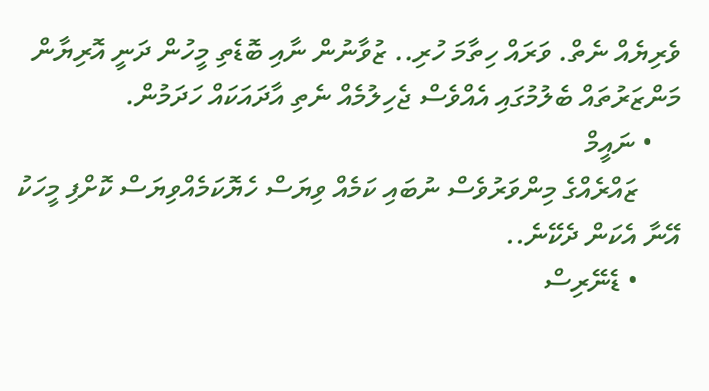ވެރިޔެއް ނެތް. ވަރައް ހިތާމަ ހުރި.. ޒުވާނުން ނާއި ބޮޑެތި މީހުން ދަނީ އޮރިޔާން މަންޒަރުތައް ބެލުމުގައި އެއްވެސް ޖެހިލުމެއް ނެތި އާދައަކައް ހަދަމުން.
    • ނައީމް
      ޒައްރެއްގެ މިންވަރުވެސް ނުބައި ކަމެއް ވިޔަސް ހެޔޮކަމެއްވިޔަސް ކޮށްފި މީހަކު އޭނާ އެކަން ދެކޭނެ..
      • ޑެނޭރިސް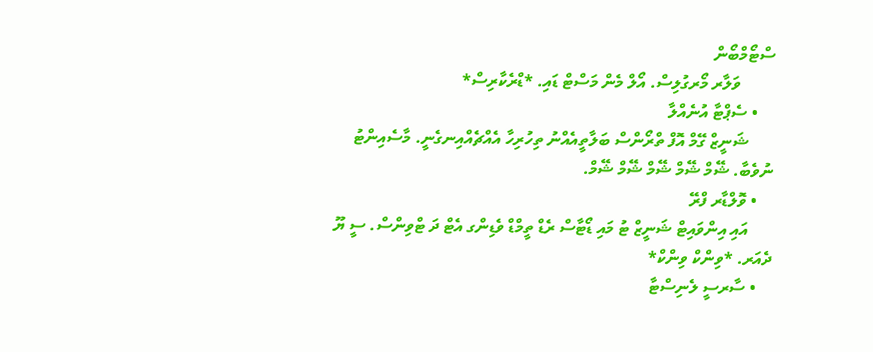ސްޓޯމްބޯން
        ވަލާރ މޯރގުލިސް. އޯލް މެން މަސްޓް ޑައި. *ޑްރެކާރިސް*
    • ސެޕްޓާ އުނެއްލާ
      ޝަނީޒް ގޭމް އޮފް ތްރޯންސް ބަލާތީއެއްނު ތިހުރިހާ އެއްޗެއްއިނގެނީ. މާސެއިންޓު ނުވެބާ. ޝޭމް ޝޭމް ޝޭމް ޝޭމް ޝޭމް.
    • ވޮލްޑާރ ފްރޭ
      އައި އިންވައިޓް ޝަނީޒް ޓު މައި ޑޯޓާސް ރެޑް ތީމްޑް ވެޑިންގ އެޓް ދަ ޓްވިންސް. ސީ ޔޫ ދެއަރ. *ވިންކް ވިންކް*
    • ސާރސީ ލެނިސްޓާ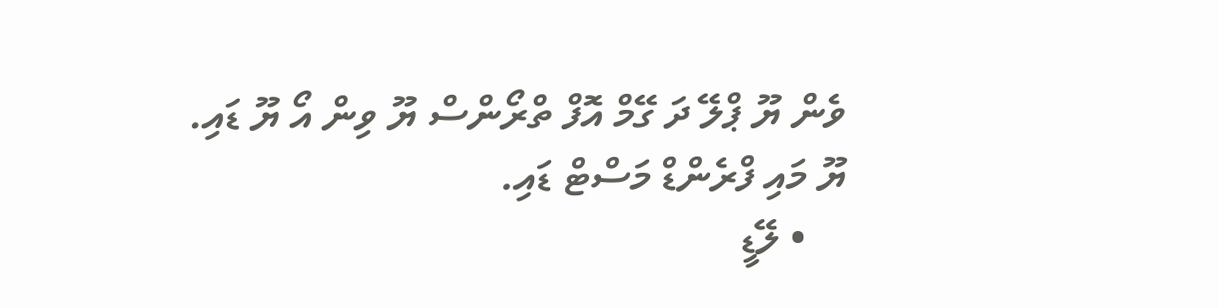ވެން ޔޫ ޕްލޭ ދަ ގޭމް އޮފް ތްރޯންސް ޔޫ ވިން އޯ ޔޫ ޑައި. ޔޫ މައި ފްރެންޑް މަސްޓް ޑައި.
    • ލޭޑީ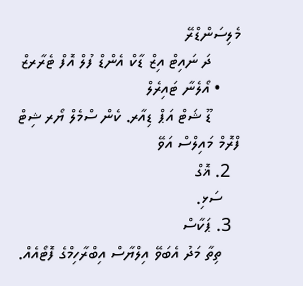މެލިސަންޑްރޭ
      ދަ ނައިޓް އިޒް ޑާކް އެންޑް ފުލް އޮފް ޓެރާރޒް
    • އޯލެނާ ޓައިރެލް
      ޑޫ ޝަޓް އަޕް ޑިއާރ. ކެން ސްމެލް ޔޯރ ޝިޓް ފްރޮމް މައިލްސް އަވޭ
  2. ޣޮގް
    ސަޅި.
  3. ޕަކާސް
    ތިތާ މަދު އެބަވޭ އިލްޔާސް އިބްރާހިމްގެ ފޮޓޯއެއް.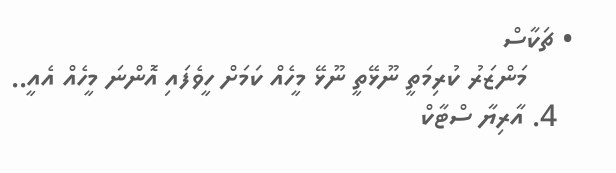• ޗަކާސް
      މަންޒަރު ކުރިމަތީ ނޫޅޭތީ ނޫޅޭ މީހެއް ކަމަށް ހީވެފައި އޮންނަ މީހެއް އެއީ..
  4. އާރިޔާ ސްޓާކް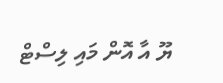ޔޫ އާ އޮން މައި ލިސްޓް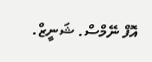އޮފް ނޭމްސް. ޝަނީޒް.